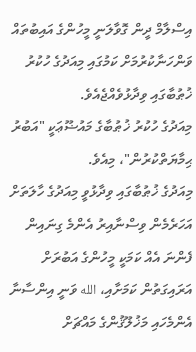އިސްލާމް ދީން ގޮވާލަނީ މީހުންގެ އައިބުތައް ވަންހަނާކުރުމަށް ކަމުގައި މިއަދުގެ ހުކުރު ޚުޠުބާގައި ވިދާޅުވެއްޖެއެވެ.
މިއަދުގެ ހުކުރު ޚުޠުބާގެ މައުޟޫޢަކީ "އަބުރު ޙިމާޔަތްކުރުން"، މިއެވެ.
މިއަދުގެ ޚުޠުބާގައި ވިދާޅުވީ މިއަދުގެ ހާލަތަށް އަހަރެމެން ވިސްނާއިރު އެންމެ ގިނައިން ފެންނަ އެއް ކަމަކީ މީހުންގެ އަބުރަށް އަރައިގަތުން ކަމަށާއި، الله ވަނީ އިންސާނާ އެންމެހައި މަޚުލޫޤުންގެ މައްޗަށް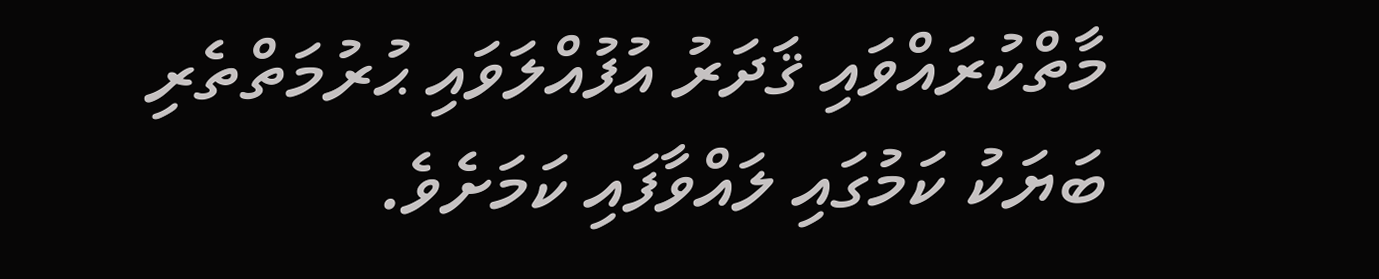މާތްކުރައްވައި ޤަދަރު އުފުއްލަވައި ޙުރުމަތްތެރި ބަޔަކު ކަމުގައި ލައްވާފައި ކަމަށެވެ.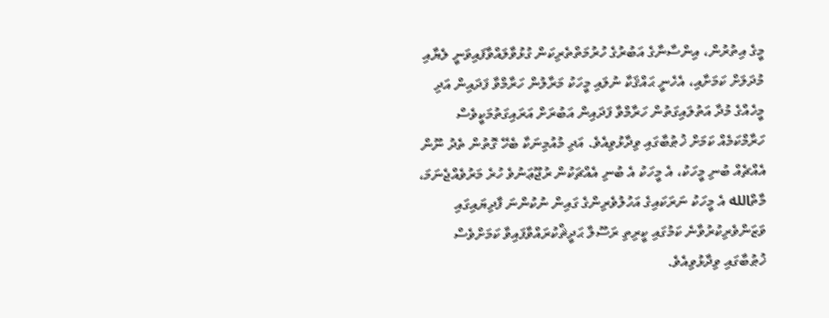މީގެ އިތުރުން، އިންސާނާގެ އަބުރުގެ ހުރުމަތްތެރިކަން ގުޅުވާލައްވާފައިވަނީ ލެޔާއި މުދަލަށް ކަމަށާއި، އެހެނީ ޙައްޤަކާ ނުލައި މީހަކު މަރާލުން ހަރާމްވާ ފަދައިން އަދި މީހެއްގެ މުދާ އަތުލައިގަތުން ހަރާމްވާ ފަދައިން އަބުރަށް އަރައިގަތުމަކީވެސް ހަރާމްކަމެއް ކަމަށް ޚުޠުބާގައި ވިދާޅުވިއެވެ. އަދި މުއުމިނަކާ ބެހޭ ގޮތުން ތެދު ނޫން އެއްޗެއް ބުނި މީހަކު، އެ މީހަކު އެ ބުނި އެއްޗަކުން ރުޖޫޢަނުވެ ހުރެ މަރުވެއްޖެނަމަ، މާތްالله އެ މީހަކު ނަރަކައިގެ އަހުލުވެރިންގެ ގައިން ނުކުންނަ ފާދިޔައިގައި ވަޒަންވެރިކުރުވާނެ ކަމުގައި ކީރިތި ރަސޫލާ ޙަދީޘްކުރައްވާފައިވާ ކަމަށްވެސް ޚުޠުބާގައި ވިދާޅުވިއެވެ.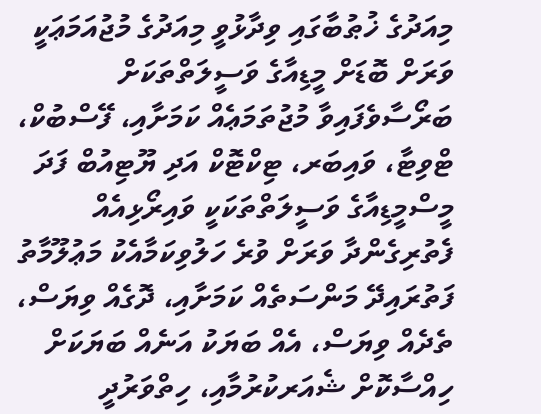މިއަދުގެ ޚުޠުބާގައި ވިދާޅުވީ މިއަދުގެ މުޖުއަމަޢަކީ ވަރަށް ބޮޑަށް މީޑިއާގެ ވަސީލަތްތަކަށް ބަރޯސާވެފައިވާ މުޖުތަމަޢެއް ކަމަށާއި، ފޭސްބުކް، ޓްވިޓާ، ވައިބަރ، ޓިކްޓޮކް އަދި ޔޫޓިއުބް ފަދަ މީސްމީޑިއާގެ ވަސީލަތްތަކަކީ ވައިރޯޅިއެއް ފެތުރިގެންދާ ވަރަށް ވުރެ ހަލުވިކަމާއެކު މަޢުލޫމާތު ފަތުރައިދޭ މަންސަތެއް ކަމަށާއި، ދޮގެއް ވިޔަސް، ތެދެއް ވިޔަސް، އެއް ބަޔަކު އަނެއް ބަޔަކަށް ހިއްސާކޮށް ޝެއަރކުރުމާއި، ހިތްވަރުދީ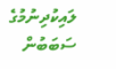ލައިކުދިނުމުގެ ސަބަބުން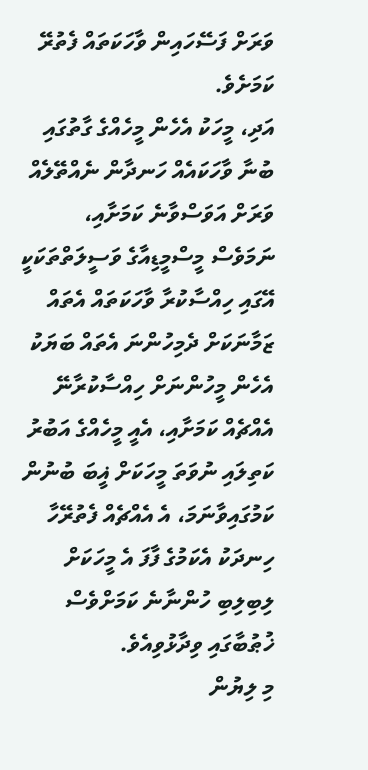ވަރަށް ފަސޭހައިން ވާހަކަތައް ފެތުރޭ ކަމަށެވެ.
އަދި، މީހަކު އެހެން މީހެއްގެ ގާތުގައި ބުނާ ވާހަކައެއް ހަނދާން ނެއްތޭލެއް ވަރަށް އަވަސްވާނެ ކަމަށާއި، ނަމަވެސް މީސްމީޑިއާގެ ވަސީލަތްތަކަކީ އޭގައި ހިއްސާކުރާ ވާހަކަތައް އެތައް ޒަމާނަކަށް ދެމިހުންނަ އެތައް ބަޔަކު އެހެން މީހުންނަށް ހިއްސާކުރާނޭ އެއްޗެއް ކަމަށާއި، އެއީ މީހެއްގެ އަބުރު ކަތިލައި ނުވަތަ މީހަކަށް ޣީބަ ބުނުން ކަމުގައިވާނަމަ، އެ އެއްޗެއް ފެތުރޭހާ ހިނދަކު އެކަމުގެ ފާފަ އެ މީހަކަށް ލިބިލިބި ހުންނާނެ ކަމަށްވެސް ޚުޠުބާގައި ވިދާޅުވިއެވެ.
މި ލިޔުން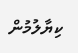ކިޔާލުމުން